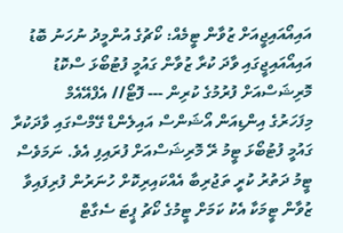އައިއޯއައިޖީއަށް ޒުވާން ޓީމެއް: ކޯޗުގެ އުންމީދު ނުހަނު ބޮޑު
އައިއޯއައިޖީގައި ވާދަ ކުރާ ޒުވާން ގައުމީ ފުޓުބޯޅަ ސްކޮޑު މޮރިޝަސްއަށް ފުރުމުގެ ކުރިން --- ފޮޓޯ// އެފްއޭއެމް
މިފަހަރުގެ އިންޑިއަން އޯޝަންސް އައިލެންޑް ގޭމްސްގައި ވާދަކުރާ ގައުމީ ފުޓުބޯޅަ ޓީމު ރޭ މޮރިޝަސްއަށް ފުރައިފި އެވެ. ނަމަވެސް ޓީމު ދަތުރު ކުރީ ތަޖުރިބާ އެއްކައިރިކޮށް ހުނަރުން ފުރިފައިވާ ޒުވާން ޓީމަކާ އެކު ކަމަށް ޓީމުގެ ކޯޗު ޕީޓަ ސެގާޓް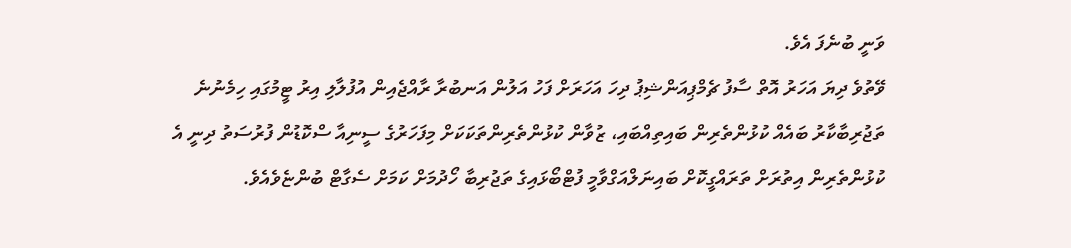ވަނީ ބުނެފަ އެވެ.
ވޭތުވެ ދިޔަ އަހަރު އޮތް ސާފު ޗެމްޕިއަންޝިޕު ދިހަ އަހަރަށް ފަހު އަލުން އަނބުރާ ރާއްޖެއިން އުފުލާލި އިރު ޓީމުގައި ހިމެނުނެ ތަޖުރިބާކާރު ބައެއް ކުޅުންތެރިން ބައިތިއްބައި، ޒުވާން ކުޅުންތެރިންތަކަކަށް މިފަހަރުގެ ސީނިއާ ސްކޮޑުން ފުރުސަތު ދިނީ އެ ކުޅުންތެރިން އިތުރަށް ތަރައްގީކޮށް ބައިނަލްއަގްވާމީ ފުޓްބޯޅައިގެ ތަޖުރިބާ ހޯދުމަށް ކަމަށް ސެގާޓް ބުންޏެވެއެވެ.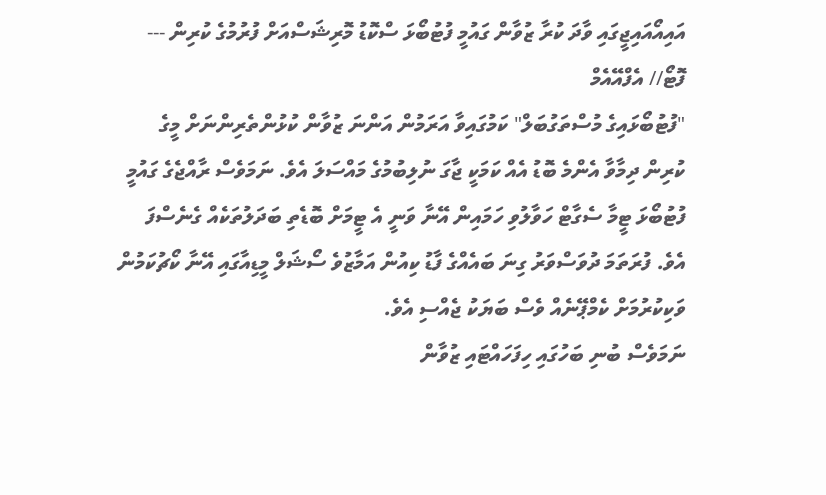އައިއޯއައިޖީގައި ވާދަ ކުރާ ޒުވާން ގައުމީ ފުޓުބޯޅަ ސްކޮޑު މޮރިޝަސްއަށް ފުރުމުގެ ކުރިން --- ފޮޓޯ// އެފްއޭއެމް
"ފުޓުބޯޅައިގެ މުސްތަގުބަލް" ކަމުގައިވާ އަރަމުން އަންނަ ޒުވާން ކުޅުންތެރިންނަށް މީގެ ކުރިން ދިމާވާ އެންމެ ބޮޑު އެއް ކަމަކީ ޖާގަ ނުލިބުމުގެ މައްސަލަ އެވެ. ނަމަވެސް ރާއްޖެގެ ގައުމީ ފުޓުބޯޅަ ޓީމާ ސެގާޓް ހަވާލުވި ހަމައިން އޭނާ ވަނީ އެ ޓީމަށް ބޮޑެތި ބަދަލުތަކެއް ގެނެސްފަ އެވެ. ފުރަތަމަ ދުވަސްވަރު ގިނަ ބައެއްގެ ފާޑު ކިއުން އަމާޒުވެ ސޯޝަލް މީޑިއާގައި އޭނާ ކޯޗުކަމުން ވަކިކުރުމަށް ކެމްޕޭނެއް ވެސް ބަޔަކު ޖެއްސި އެވެ.
ނަމަވެސް ބުނި ބަހުގައި ހިފަހައްޓައި ޒުވާން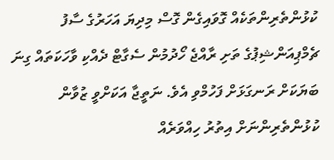ކުޅުންތެރިންތަކެއް ގޮވައިގެން ގޮސް މިދިޔަ އަހަރުގެ ސާފު ޗެމްޕިއަންޝިޕުގެ ތަށި ރާއްޖެ ހޯދުމުން ސެގާޓް ދެއްކި ވާހަކަތައް ގިނަ ބަޔަކަށް ރަނގަޅަށް ފަހުމްވި އެވެ. ނަތީޖާ އަކަށްވީ ޒުވާން ކުޅުންތެރިންނަށް އިތުރު ހިއްވަރެއް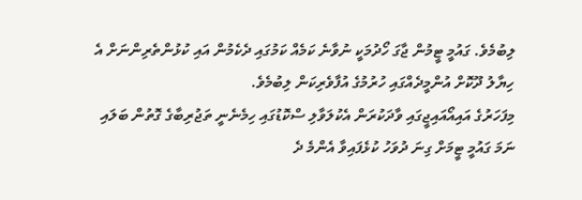ލިބުމެވެ. ގައުމީ ޓީމުން ޖާގަ ހޯދުމަކީ ނުވާނެ ކަމެއް ކަމުގައި ދެކެމުން އައި ކުޅުންތެރިންނަށް އެ ހިޔާލު ދޫކޮށް އުންމީދެއްގައި ހުރުމުގެ އުފާވެރިކަން ލިބުމެވެ.
މިފަހަރުގެ އައިއޯއައިޖީގައި ވާދަކުރަން އެކުލަވާލި ސްކޮޑުގައި ހިމެނެނީ ތަޖުރިބާގެ ގޮތުން ބަލައި ނަމަ ގައުމީ ޓީމަށް ގިނަ ދުވަހު ކުޅެފައިވާ އެންމެ ދެ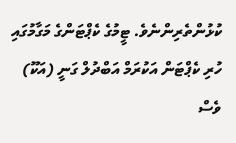ކުޅުންތެރިންނެވެ. ޓީމުގެ ކެޕްޓަންގެ މަގާމުގައި ހުރި ކެޕްޓަން އަކުރަމް އަބްދުލް ގަނީ (އަކޫ) ވެސް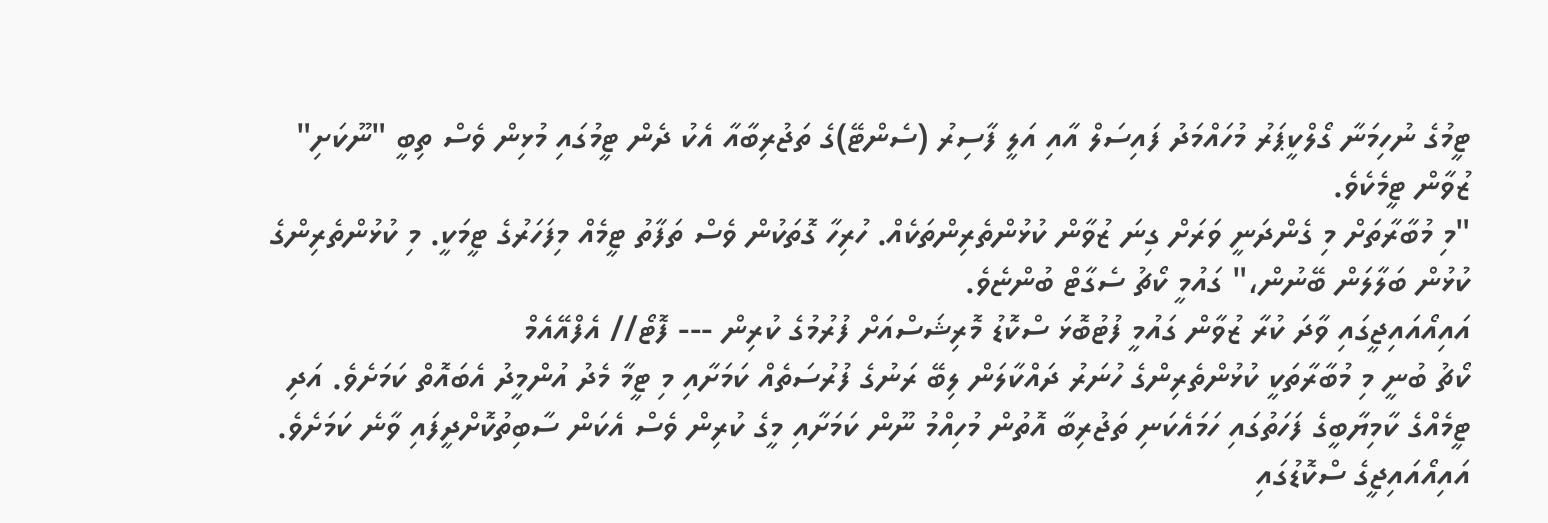ޓީމުގެ ނުހިމަނާ ގޯލްކީޕަރު މުހައްމަދު ފައިސަލް އާއި އަލީ ފާސިރު (ސެންޓޭ)ގެ ތަޖުރިބާއާ އެކު ދެން ޓީމުގައި މުޅިން ވެސް ތިބީ "ނޫކަށި" ޒުވާން ޓީމެކެވެ.
"މި މުބާރާތަށް މި ގެންދަނީ ވަރަށް ގިނަ ޒުވާން ކުޅުންތެރިންތަކެއް. ހުރިހާ ގޮތަކުން ވެސް ތަފާތު ޓީމެއް މިފަހަރުގެ ޓީމަކީ. މި ކުޅުންތެރިންގެ ކުޅުން ބަލާލަން ބޭނުން،" ގައުމީ ކޯޗު ސެގާޓް ބުންޏެވެ.
އައިއޯއައިޖީގައި ވާދަ ކުރާ ޒުވާން ގައުމީ ފުޓުބޮޅަ ސްކޮޑު މޮރިޝަސްއަށް ފުރުމުގެ ކުރިން --- ފޮޓޯ// އެފްއޭއެމް
ކޯޗު ބުނީ މި މުބާރާތަކީ ކުޅުންތެރިންގެ ހުނަރު ދައްކާލަން ލިބޭ ރަނުގެ ފުރުސަތެއް ކަމަށާއި މި ޓީމާ މެދު އުންމީދު އެބައޮތް ކަމަށެވެ. އަދި ޓީމެއްގެ ކާމިޔާބީގެ ފަހަތުގައި ހަމައެކަނި ތަޖުރިބާ އޮތުން މުހިއްމު ނޫން ކަމަށާއި މީގެ ކުރިން ވެސް އެކަން ސާބިތުކޮށްދީފައި ވާނެ ކަމަށެވެ.
އައިއޯއައިޖީގެ ސްކޮޑުގައި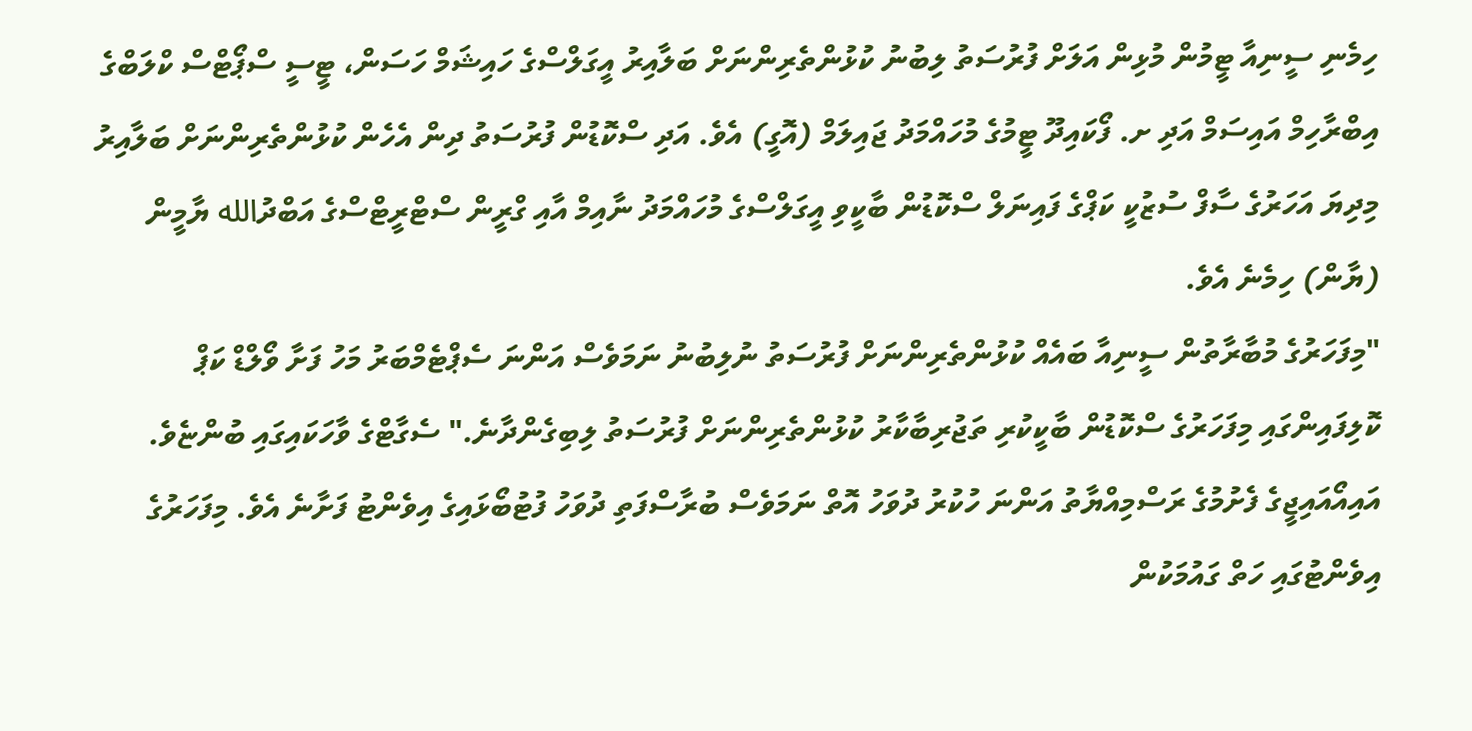ހިމެނި ސީނިއާ ޓީމުން މުޅިން އަލަށް ފުރުސަތު ލިބުނު ކުޅުންތެރިންނަށް ބަލާއިރު އީގަލްސްގެ ހައިޝަމް ހަސަން، ޓީސީ ސްޕޯޓްސް ކްލަބްގެ އިބްރާހިމް އައިސަމް އަދި ށ. ފޯކައިދޫ ޓީމުގެ މުހައްމަދު ޖައިލަމް (އޮގީ) އެވެ. އަދި ސްކޮޑުން ފުރުސަތު ދިން އެހެން ކުޅުންތެރިންނަށް ބަލާއިރު މިދިޔަ އަހަރުގެ ސާފް ސުޒުކީ ކަޕްގެ ފައިނަލް ސްކޮޑުން ބާކީވި އީގަލްސްގެ މުހައްމަދު ނާއިމް އާއި ގްރީން ސްޓްރީޓްސްގެ އަބްދުالله ޔާމީން (ޔާން) ހިމެނެ އެވެ.
"މިފަހަރުގެ މުބާރާތުން ސީނިއާ ބައެއް ކުޅުންތެރިންނަށް ފުރުސަތު ނުލިބުނު ނަމަވެސް އަންނަ ސެޕްޓެމްބަރު މަހު ފަށާ ވޯލްޑް ކަޕް ކޮލިފައިންގައި މިފަހަރުގެ ސްކޮޑުން ބާކީކުރި ތަޖުރިބާކާރު ކުޅުންތެރިންނަށް ފުރުސަތު ލިބިގެންދާނެ." ސެގާޓްގެ ވާހަކައިގައި ބުންޏެވެ.
އައިއޯއައިޖީގެ ފެށުމުގެ ރަސްމިއްޔާތު އަންނަ ހުކުރު ދުވަހު އޮތް ނަމަވެސް ބުރާސްފަތި ދުވަހު ފުޓުބޯޅައިގެ އިވެންޓު ފަށާނެ އެވެ. މިފަހަރުގެ އިވެންޓުގައި ހަތް ގައުމަކުން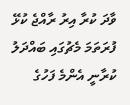ވާދަ ކުރާ އިރު ރާއްޖެ ކުޅޭ ފުރަތަމަ މެޗުގައި ބައްދަލު ކުރާނީ އެންމެ ފަހުގެ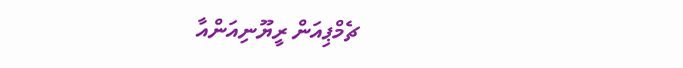ޗެމްޕިއަން ރީޔޫނިއަންއާ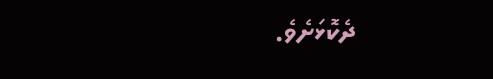ދެކޮޅަށެވެ.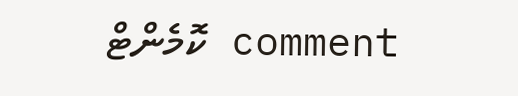comment ކޮމެންޓް